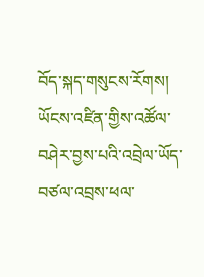བོད་སྐད་གསུངས་རོགས།
ཡོངས་འཛིན་གྱིས་འཚོལ་བཤེར་བྱས་པའི་འབྲེལ་ཡོད་བཙལ་འབྲས་ཕལ་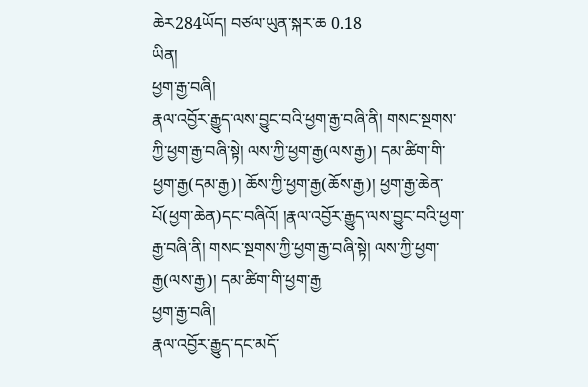ཆེར284ཡོད། བཙལ་ཡུན་སྐར་ཆ 0.18
ཡིན།
ཕྱག་རྒྱ་བཞི།
རྣལ་འབྱོར་རྒྱུད་ལས་བྱུང་བའི་ཕྱག་རྒྱ་བཞི་ནི། གསང་སྔགས་ཀྱི་ཕྱག་རྒྱ་བཞི་སྟེ། ལས་ཀྱི་ཕྱག་རྒྱ(ལས་རྒྱ)། དམ་ཚིག་གི་ཕྱག་རྒྱ(དམ་རྒྱ)། ཆོས་ཀྱི་ཕྱག་རྒྱ(ཆོས་རྒྱ)། ཕྱག་རྒྱ་ཆེན་པོ(ཕྱག་ཆེན)དང་བཞིའོ། །རྣལ་འབྱོར་རྒྱུད་ལས་བྱུང་བའི་ཕྱག་རྒྱ་བཞི་ནི། གསང་སྔགས་ཀྱི་ཕྱག་རྒྱ་བཞི་སྟེ། ལས་ཀྱི་ཕྱག་རྒྱ(ལས་རྒྱ)། དམ་ཚིག་གི་ཕྱག་རྒྱ
ཕྱག་རྒྱ་བཞི།
རྣལ་འབྱོར་རྒྱུད་དང་མདོ་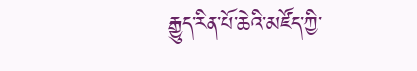རྒྱུད་རིན་པོ་ཆེའི་མཛོད་ཀྱི་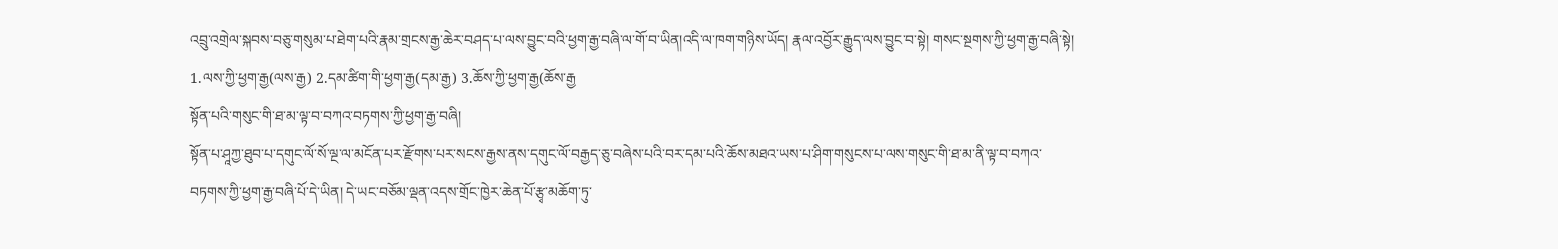འབྲུ་འགྲེལ་སྐབས་བཅུ་གསུམ་པ་ཐེག་པའི་རྣམ་གྲངས་རྒྱ་ཆེར་བཤད་པ་ལས་བྱུང་བའི་ཕྱག་རྒྱ་བཞི་ལ་གོ་བ་ཡིན།འདི་ལ་ཁག་གཉིས་ཡོད། རྣལ་འབྱོར་རྒྱུད་ལས་བྱུང་བ་སྟེ། གསང་སྔགས་ཀྱི་ཕྱག་རྒྱ་བཞི་སྟེ། 1.ལས་ཀྱི་ཕྱག་རྒྱ(ལས་རྒྱ) 2.དམ་ཚིག་གི་ཕྱག་རྒྱ(དམ་རྒྱ) 3.ཆོས་ཀྱི་ཕྱག་རྒྱ(ཆོས་རྒྱ
སྟོན་པའི་གསུང་གི་ཐ་མ་ལྟ་བ་བཀའ་བཏགས་ཀྱི་ཕྱག་རྒྱ་བཞི།
སྟོན་པ་ཤཱཀྱ་ཐུབ་པ་དགུང་ལོ་སོ་ལྔ་ལ་མངོན་པར་རྫོགས་པར་སངས་རྒྱས་ནས་དགུང་ལོ་བརྒྱད་ཅུ་བཞེས་པའི་བར་དམ་པའི་ཆོས་མཐའ་ཡས་པ་ཤིག་གསུངས་པ་ལས་གསུང་གི་ཐ་མ་ནི་ལྟ་བ་བཀའ་བཏགས་ཀྱི་ཕྱག་རྒྱ་བཞི་པོ་དེ་ཡིན། དེ་ཡང་བཅོམ་ལྡན་འདས་གྲོང་ཁྱེར་ཆེན་པོ་རྩྭ་མཆོག་ཏུ་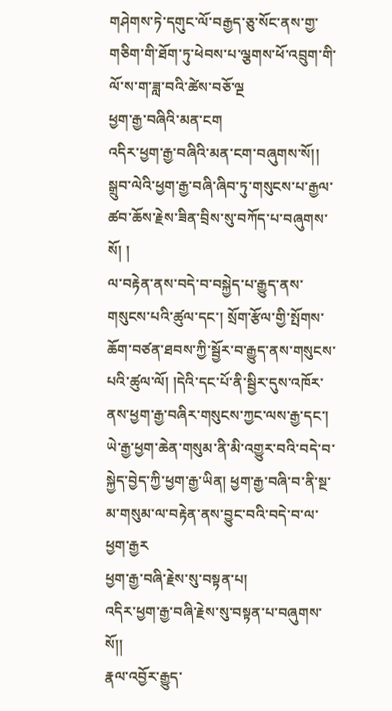གཤེགས་ཏེ་དགུང་ལོ་བརྒྱད་ཅུ་སོང་ནས་གྱ་གཅིག་གི་ཐོག་ཏུ་ཕེབས་པ་ལྕགས་ཕོ་འབྲུག་གི་ལོ་ས་ག་ཟླ་བའི་ཚེས་བཅོ་ལྔ
ཕྱག་རྒྱ་བཞིའི་མན་ངག
འདིར་ཕྱག་རྒྱ་བཞིའི་མན་ངག་བཞུགས་སོ།།
སྒྲུབ་ལེའི་ཕྱག་རྒྱ་བཞི་ཞིབ་ཏུ་གསུངས་པ་རྒྱལ་ཚབ་ཆོས་རྗེས་ཟིན་བྲིས་སུ་བཀོད་པ་བཞུགས་སོ། །
ལ་བརྟེན་ནས་བདེ་བ་བསྐྱེད་པ་རྒྱུད་ནས་གསུངས་པའི་ཚུལ་དང་། སྲོག་རྩོལ་གྱི་སྤོགས་ཆོག་བཙན་ཐབས་ཀྱི་སྦྱོར་བ་རྒྱུད་ནས་གསུངས་པའི་ཚུལ་ལོ། །དེའི་དང་པོ་ནི་སྦྱིར་དུས་འཁོར་ནས་ཕྱག་རྒྱ་བཞིར་གསུངས་ཀྱང་ལས་རྒྱ་དང་། ཡེ་རྒྱ་ཕྱག་ཆེན་གསུམ་ནི་མི་འགྱུར་བའི་བདེ་བ་སྐྱེད་བྱེད་ཀྱི་ཕྱག་རྒྱ་ཡིན། ཕྱག་རྒྱ་བཞི་བ་ནི་སྔ་མ་གསུམ་ལ་བརྟེན་ནས་བྱུང་བའི་བདེ་བ་ལ་ཕྱག་རྒྱར
ཕྱག་རྒྱ་བཞི་རྗེས་སུ་བསྟན་པ།
འདིར་ཕྱག་རྒྱ་བཞི་རྗེས་སུ་བསྟན་པ་བཞུགས་སོ།།
རྣལ་འབྱོར་རྒྱུད་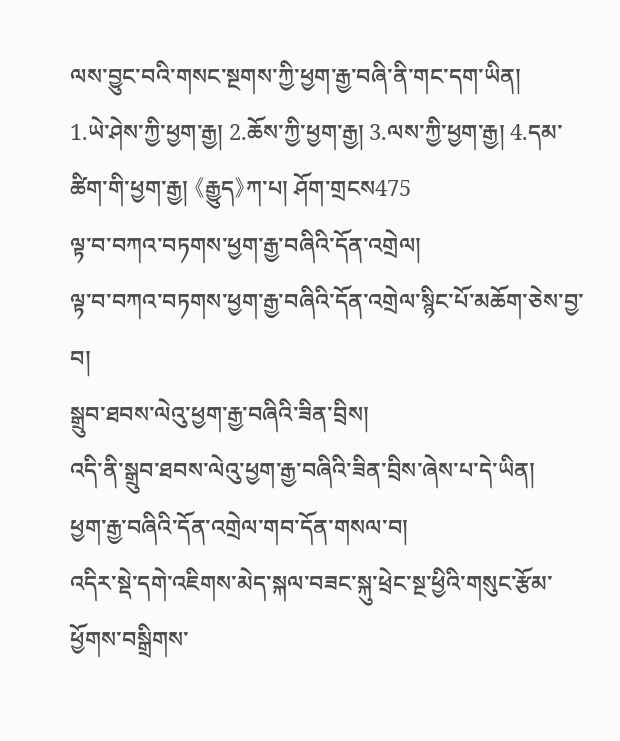ལས་བྱུང་བའི་གསང་སྔགས་ཀྱི་ཕྱག་རྒྱ་བཞི་ནི་གང་དག་ཡིན།
1.ཡེ་ཤེས་ཀྱི་ཕྱག་རྒྱ། 2.ཆོས་ཀྱི་ཕྱག་རྒྱ། 3.ལས་ཀྱི་ཕྱག་རྒྱ། 4.དམ་ཚིག་གི་ཕྱག་རྒྱ། 《རྒྱུད》ཀ་པ། ཤོག་གྲངས475
ལྟ་བ་བཀའ་བཏགས་ཕྱག་རྒྱ་བཞིའི་དོན་འགྲེལ།
ལྟ་བ་བཀའ་བཏགས་ཕྱག་རྒྱ་བཞིའི་དོན་འགྲེལ་སྙིང་པོ་མཆོག་ཅེས་བྱ་བ།
སྒྲུབ་ཐབས་ལེའུ་ཕྱག་རྒྱ་བཞིའི་ཟིན་བྲིས།
འདི་ནི་སྒྲུབ་ཐབས་ལེའུ་ཕྱག་རྒྱ་བཞིའི་ཟིན་བྲིས་ཞེས་པ་དེ་ཡིན།
ཕྱག་རྒྱ་བཞིའི་དོན་འགྲེལ་གབ་དོན་གསལ་བ།
འདིར་སྡེ་དགེ་འཇིགས་མེད་སྐལ་བཟང་སྐུ་ཕྲེང་སྔ་ཕྱིའི་གསུང་རྩོམ་ཕྱོགས་བསྒྲིགས་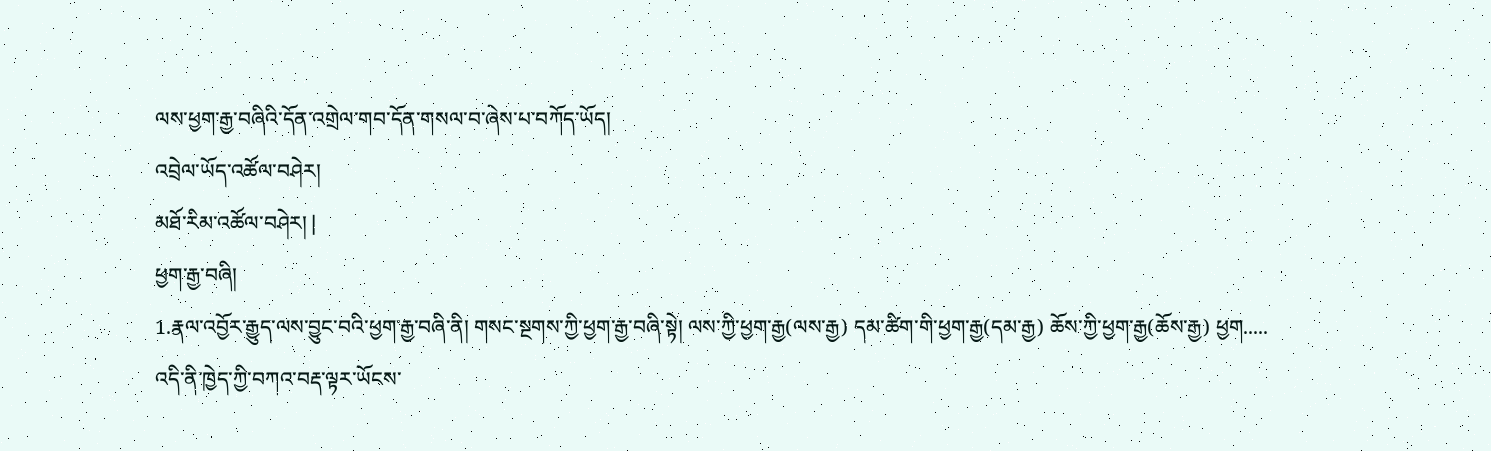ལས་ཕྱག་རྒྱ་བཞིའི་དོན་འགྲེལ་གབ་དོན་གསལ་བ་ཞེས་པ་བཀོད་ཡོད།
འབྲེལ་ཡོད་འཚོལ་བཤེར།
མཐོ་རིམ་འཚོལ་བཤེར། |
ཕྱག་རྒྱ་བཞི།
1.རྣལ་འབྱོར་རྒྱུད་ལས་བྱུང་བའི་ཕྱག་རྒྱ་བཞི་ནི། གསང་སྔགས་ཀྱི་ཕྱག་རྒྱ་བཞི་སྟེ། ལས་ཀྱི་ཕྱག་རྒྱ(ལས་རྒྱ) དམ་ཚིག་གི་ཕྱག་རྒྱ(དམ་རྒྱ) ཆོས་ཀྱི་ཕྱག་རྒྱ(ཆོས་རྒྱ) ཕྱག.....
འདི་ནི་ཁྱེད་ཀྱི་བཀའ་བརྡ་ལྟར་ཡོངས་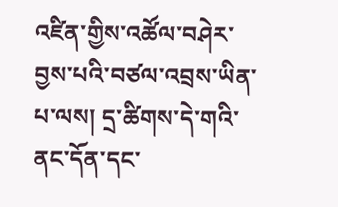འཛིན་གྱིས་འཚོལ་བཤེར་བྱས་པའི་བཙལ་འབྲས་ཡིན་པ་ལས། དྲ་ཚིགས་དེ་གའི་ནང་དོན་དང་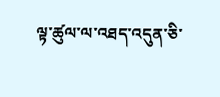ལྟ་ཚུལ་ལ་འཐད་འདུན་ཅི་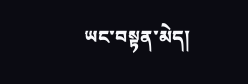ཡང་བསྟན་མེད།